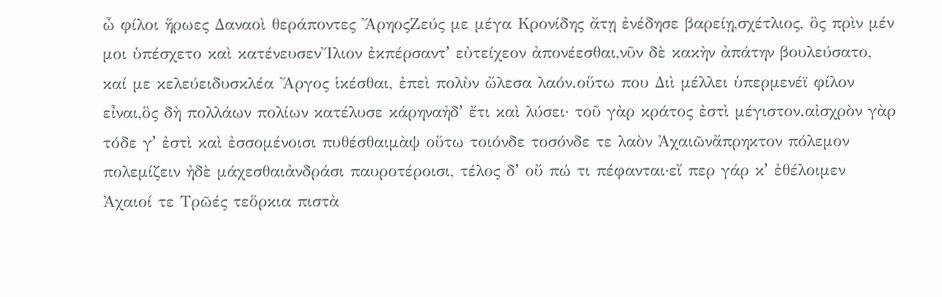ὦ φίλοι ἥρωες Δαναοὶ θεράποντες ἌρηοςΖεύς με μέγα Κρονίδης ἄτῃ ἐνέδησε βαρείῃ,σχέτλιος, ὃς πρὶν μέν μοι ὑπέσχετο καὶ κατένευσενἼλιον ἐκπέρσαντʼ εὐτείχεον ἀπονέεσθαι,νῦν δὲ κακὴν ἀπάτην βουλεύσατο, καί με κελεύειδυσκλέα Ἄργος ἱκέσθαι, ἐπεὶ πολὺν ὤλεσα λαόν.οὕτω που Διὶ μέλλει ὑπερμενέϊ φίλον εἶναι,ὃς δὴ πολλάων πολίων κατέλυσε κάρηναἠδʼ ἔτι καὶ λύσει· τοῦ γὰρ κράτος ἐστὶ μέγιστον.αἰσχρὸν γὰρ τόδε γʼ ἐστὶ καὶ ἐσσομένοισι πυθέσθαιμὰψ οὕτω τοιόνδε τοσόνδε τε λαὸν Ἀχαιῶνἄπρηκτον πόλεμον πολεμίζειν ἠδὲ μάχεσθαιἀνδράσι παυροτέροισι, τέλος δʼ οὔ πώ τι πέφανται·εἴ περ γάρ κʼ ἐθέλοιμεν Ἀχαιοί τε Τρῶές τεὅρκια πιστὰ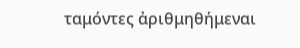ταμόντες ἀριθμηθήμεναι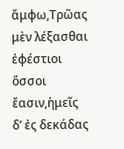ἄμφω,Τρῶας μὲν λέξασθαι ἐφέστιοι ὅσσοι ἔασιν,ἡμεῖς δʼ ἐς δεκάδας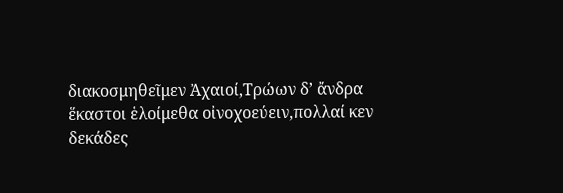διακοσμηθεῖμεν Ἀχαιοί,Τρώων δʼ ἄνδρα ἕκαστοι ἑλοίμεθα οἰνοχοεύειν,πολλαί κεν δεκάδες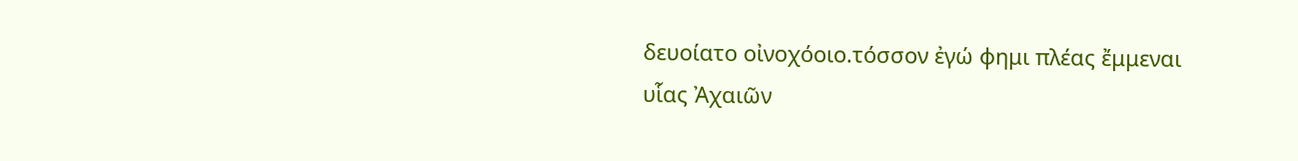δευοίατο οἰνοχόοιο.τόσσον ἐγώ φημι πλέας ἔμμεναι υἷας Ἀχαιῶν